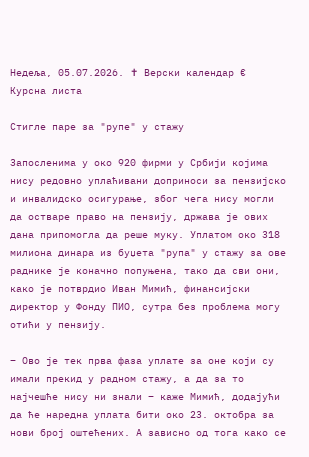Недеља, 05.07.2026. ✝ Верски календар € Курсна листа

Стигле паре за "рупе" у стажу

Запосленима у око 920 фирми у Србији којима нису редовно уплаћивани доприноси за пензијско и инвалидско осигурање, због чега нису могли да остваре право на пензију, држава је ових дана припомогла да реше муку. Уплатом око 318 милиона динара из буџета "рупа" у стажу за ове раднике је коначно попуњена, тако да сви они, како је потврдио Иван Мимић, финансијски директор у Фонду ПИО, сутра без проблема могу отићи у пензију.

– Ово је тек прва фаза уплате за оне који су имали прекид у радном стажу, а да за то најчешће нису ни знали – каже Мимић, додајући да ће наредна уплата бити око 23. октобра за нови број оштећених. А зависно од тога како се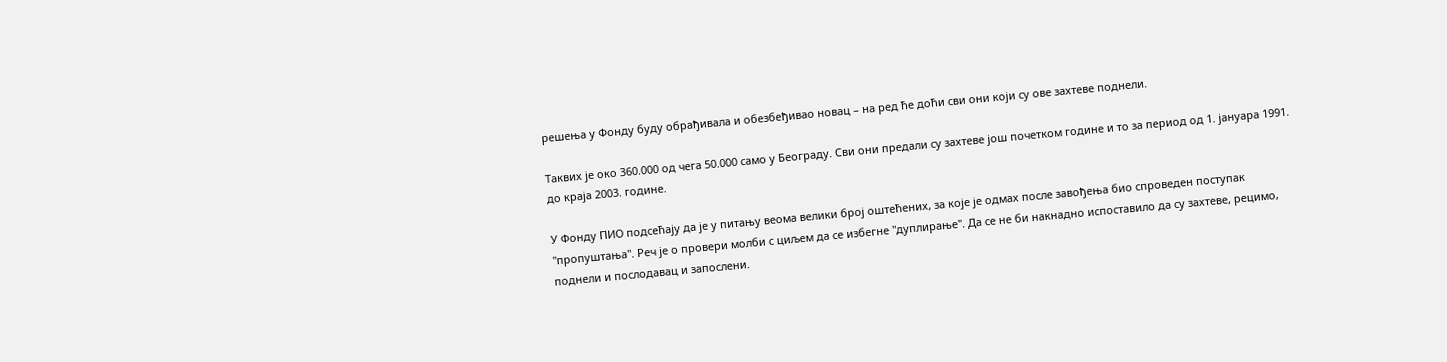решења у Фонду буду обрађивала и обезбеђивао новац – на ред ће доћи сви они који су ове захтеве поднели.

Таквих је око 360.000 од чега 50.000 само у Београду. Сви они предали су захтеве још почетком године и то за период од 1. јануара 1991. до краја 2003. године.

У Фонду ПИО подсећају да је у питању веома велики број оштећених, за које је одмах после завођења био спроведен поступак "пропуштања". Реч је о провери молби с циљем да се избегне "дуплирање". Да се не би накнадно испоставило да су захтеве, рецимо, поднели и послодавац и запослени.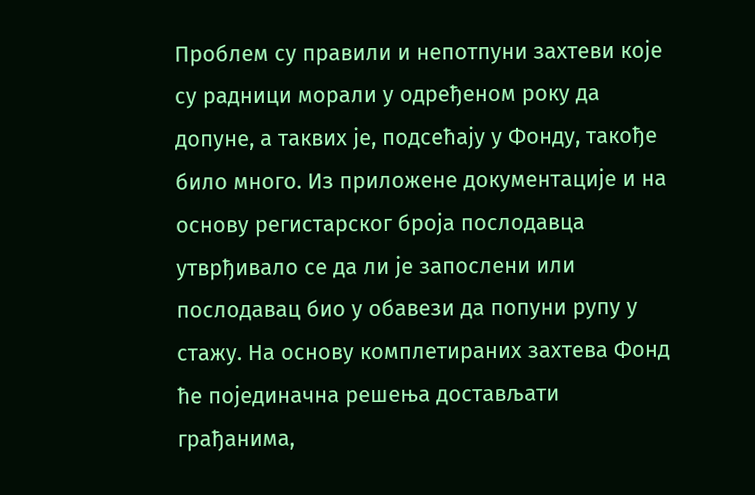Проблем су правили и непотпуни захтеви које су радници морали у одређеном року да допуне, а таквих је, подсећају у Фонду, такође било много. Из приложене документације и на основу регистарског броја послодавца утврђивало се да ли је запослени или послодавац био у обавези да попуни рупу у стажу. На основу комплетираних захтева Фонд ће појединачна решења достављати грађанима,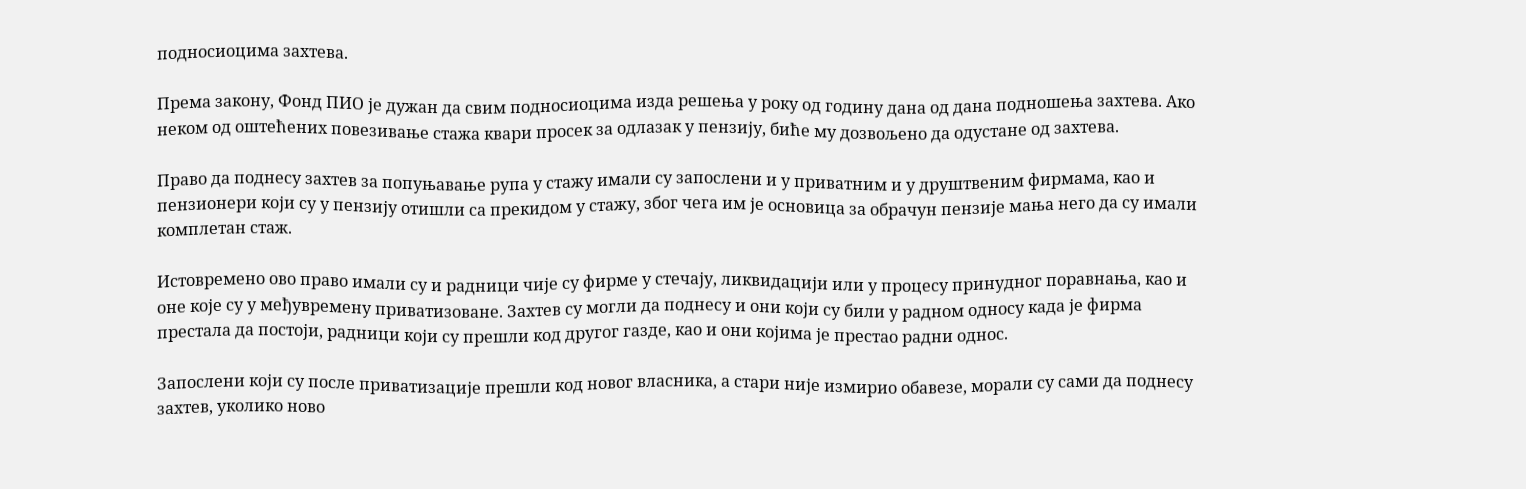подносиоцима захтева.

Према закону, Фонд ПИО је дужан да свим подносиоцима изда решења у року од годину дана од дана подношења захтева. Ако неком од оштећених повезивање стажа квари просек за одлазак у пензију, биће му дозвољено да одустане од захтева.

Право да поднесу захтев за попуњавање рупа у стажу имали су запослени и у приватним и у друштвеним фирмама, као и пензионери који су у пензију отишли са прекидом у стажу, због чега им је основица за обрачун пензије мања него да су имали комплетан стаж.

Истовремено ово право имали су и радници чије су фирме у стечају, ликвидацији или у процесу принудног поравнања, као и оне које су у међувремену приватизоване. Захтев су могли да поднесу и они који су били у радном односу када је фирма престала да постоји, радници који су прешли код другог газде, као и они којима је престао радни однос.

Запослени који су после приватизације прешли код новог власника, а стари није измирио обавезе, морали су сами да поднесу захтев, уколико ново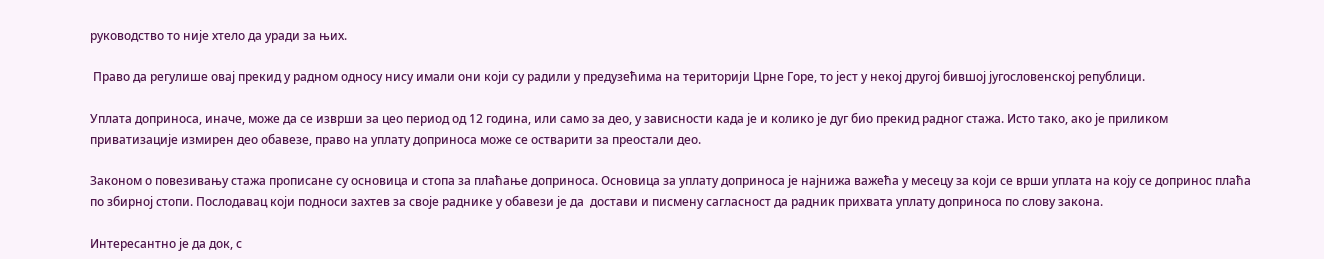руководство то није хтело да уради за њих.

 Право да регулише овај прекид у радном односу нису имали они који су радили у предузећима на територији Црне Горе, то јест у некој другој бившој југословенској републици.

Уплата доприноса, иначе, може да се изврши за цео период од 12 година, или само за део, у зависности када је и колико је дуг био прекид радног стажа. Исто тако, ако је приликом приватизације измирен део обавезе, право на уплату доприноса може се остварити за преостали део.

Законом о повезивању стажа прописане су основица и стопа за плаћање доприноса. Основица за уплату доприноса је најнижа важећа у месецу за који се врши уплата на коју се допринос плаћа по збирној стопи. Послодавац који подноси захтев за своје раднике у обавези је да  достави и писмену сагласност да радник прихвата уплату доприноса по слову закона.

Интересантно је да док, с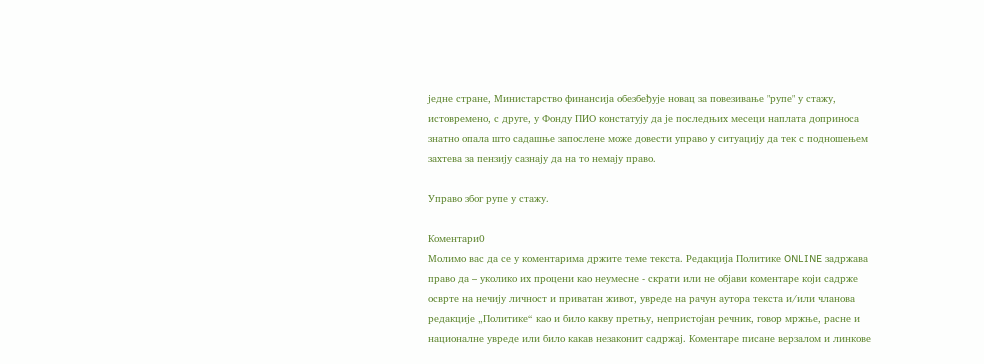једне стране, Министарство финансија обезбеђује новац за повезивање "рупе" у стажу, истовремено, с друге, у Фонду ПИО констатују да је последњих месеци наплата доприноса знатно опала што садашње запослене може довести управо у ситуацију да тек с подношењем захтева за пензију сазнају да на то немају право.

Управо због рупе у стажу.

Коментари0
Молимо вас да се у коментарима држите теме текста. Редакција Политике ONLINE задржава право да – уколико их процени као неумесне - скрати или не објави коментаре који садрже осврте на нечију личност и приватан живот, увреде на рачун аутора текста и/или чланова редакције „Политике“ као и било какву претњу, непристојан речник, говор мржње, расне и националне увреде или било какав незаконит садржај. Коментаре писане верзалом и линкове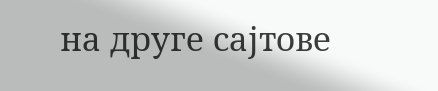на друге сајтове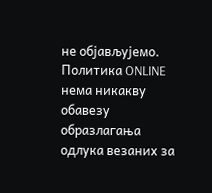не објављујемо. Политика ONLINE нема никакву обавезу образлагања одлука везаних за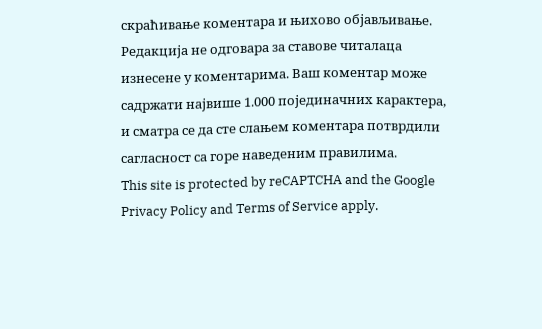скраћивање коментара и њихово објављивање. Редакција не одговара за ставове читалаца изнесене у коментарима. Ваш коментар може садржати највише 1.000 појединачних карактера, и сматра се да сте слањем коментара потврдили сагласност са горе наведеним правилима.
This site is protected by reCAPTCHA and the Google Privacy Policy and Terms of Service apply.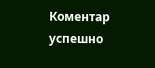Комeнтар успeшно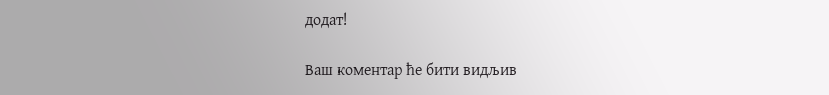додат!

Ваш комeнтар ћe бити видљив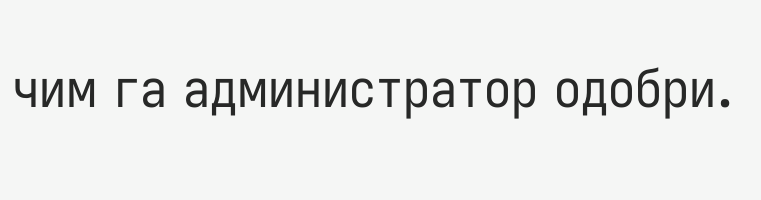чим га администратор одобри.